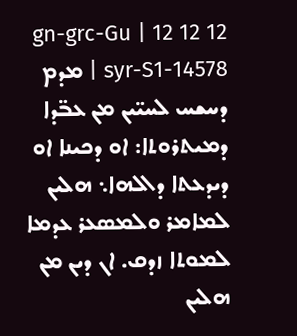12 12 12 | gn-grc-Gu | syr-S1-14578 ܡܕܡ ܕܚܫܚ ܠܚܝ̈ܝܢ ܡܢ ܥܒ̈ܕܐ ܕܡܝܬܪܘܬܐ: ܐܘ ܕܟܝܢܐ ܐܘ ܕܝܕܥܬܐ ܕܐܠܗܐ܆ ܗܠܝܢ ܠܡܐܡܪ ܘܠܡܣܥܪ ܥܕܡܐ ܠܡܘܬܐ ܙܕܩ. ܐܢ ܕܝܢ ܡܢ ܗܠܝܢ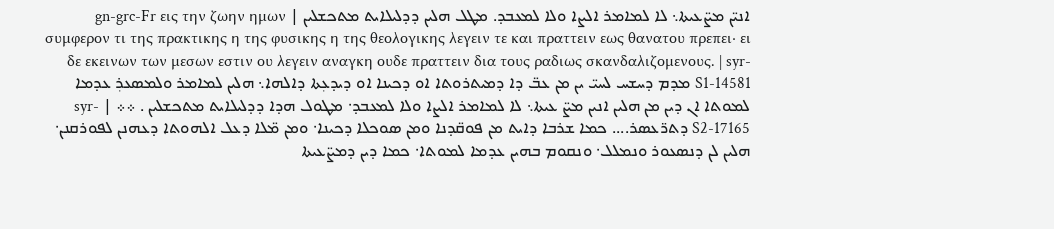ܐܢܝ̈ܢ ܡܨ̈ܥܝܬܐ܆ ܠܐ ܠܡܐܡܪ ܐܠܨܐ ܘܠܐ ܠܡܥܒܕ. ܡܛܠ ܗܠܝܢ ܕܕܠܝܠܐܝܬ ܡܬܟܫܠܝܢ | gn-grc-Fr εις την ζωην ημων συμφερον τι της πρακτικης η της φυσικης η της θεολογικης λεγειν τε και πραττειν εως θανατου πρεπει· ει δε εκεινων των μεσων εστιν ου λεγειν αναγκη ουδε πραττειν δια τους ραδιως σκανδαλιζομενους. | syr-S1-14581 ܡܕܡ ܕܚܫܚ ܠܚܝ̈ ܝܢ ܡܢ ܥܒ̈ ܕܐ ܕܡܝܬܪܘܬܐ ܐܘ ܕܟܝܢܐ ܐܘ ܕܝܕܥ݂ܬܐ ܕܐܠܗܐ܆ ܗܠܝܢ ܠܡܐܡܪ ܘܠܡܣܥܪ݂ ܥܕܡܐ ܠܡܘܬܐ ܐܢ ܕܝܢ ܡܢ ܗܠܝܢ ܐܢܝܢ ܡܨ̈ ܥܝܬܐ܆ ܠܐ ܠܡܐܡܪ ܐܠܨܐ ܘܠܐ ܠܡܥܒܕ܁ ܡܛܘܠ ܗܕܐ ܕܕܠܝܠܐܝܬ ܡܬܟܫܠܝܢ . ܀܀ | syr-S2-17165 ܕܬܪ̈ܥܣܪ.... ܟܡܐ ܫܪܒܐ ܕܐܝܬ ܡܢ ܦܘܩ̈ܕܢܐ ܘܡܢ ܣܘܟܠܐ ܕܟܝܢܐ܁ ܘܡܢ ܡ̈ܠܐ ܕܥܠ ܐܠܗܘܬܐ ܕܥܗܢܢ ܠܦܘܪܩܢܢ܁ ܗܠܝܢ ܠܢ ܕܢܣܥܘܪ ܘܢܡܠܠ܁ ܘܢܩܘܡ ܒܗܝܢ ܥܕܡܐ ܠܡܘܬܐ܁ ܟܡܐ ܕܝܢ ܕܡܨ̈ܥܝܬܐ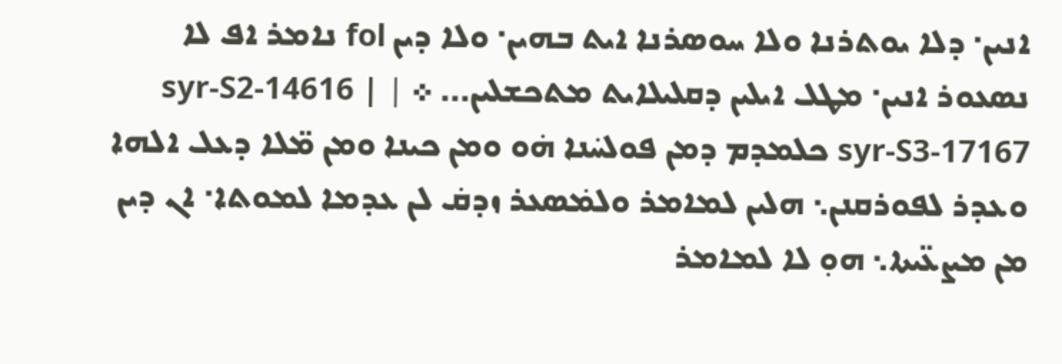ܐܢܝܢ܁ ܕܠܐ ܝܘܬܪܢܐ ܘܠܐ ܚܘܣܪܢܐ ܐܝܬ ܒܗܝܢ܁ ܘܠܐ ܕܝܢ fol ܢܐܡܪ ܐܦ ܠܐ ܢܣܥܘܪ ܐܢܝܢ܁ ܡܛܠ ܐܝܠܝܢ ܕܩܠܝܠܐܝܬ ܡܬܟܫܠܝܢ... ܀ | syr-S2-14616 | syr-S3-17167 ܟܠܡܕܡ ܕܡܢ ܦܘܠܚ݁ܢܐ ܗ݁ܘ ܘܡܢ ܟܝܢܐ ܘܡܢ ܡ̈ܠܐ ܕܥܠ ܐܠܗܐ ܘܥܕܪ ܠܦܘܪܩܢܢ܆ ܗܠܝܢ ܠܡܐܡܪ ܘܠܡ݁ܣܥܪ ܙܕܩ݁ ܠܢ ܥܕܡܐ ܠܡܘܬܐ܁ ܐܢ ܕܝܢ ܡܢ ܡܨܥ̈ܝܬܐ܆ ܗܘ݂ ܠܐ ܠܡܐܡܪ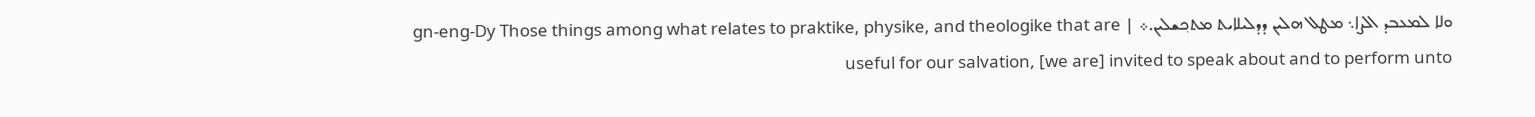ܘܠܐ ܠܡܥܒܕ ܐܠܨܐ܆ ܡܛܠ ܗܠܝܢ ܕܕܠܝܠܐܝܬ ܡܬܟ݂ܫܠܝܢ.܀ | gn-eng-Dy Those things among what relates to praktike, physike, and theologike that are useful for our salvation, [we are] invited to speak about and to perform unto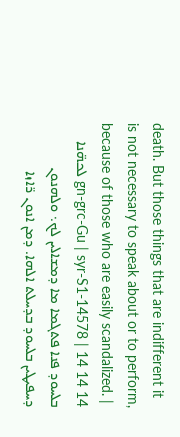death. But those things that are indifferent it is not necessary to speak about or to perform, because of those who are easily scandalized. |
14 14 14 | gn-grc-Gu | syr-S1-14578 ܠܟܗ̈ܢܐ ܒܠܚܘܕ ܦܢܐ ܦܬܓܡܐ ܡܐ ܕܡܫܐܠܝܢ ܠܟ܆ ܘܠܗܢܘܢ ܕܚܦܝܛܝܢ ܒܠܚܘܕ ܒܕܚܠܬ ܐܠܗܐ. ܕܡܢ ܐܢܘܢ ܪ̈ܐܙܐ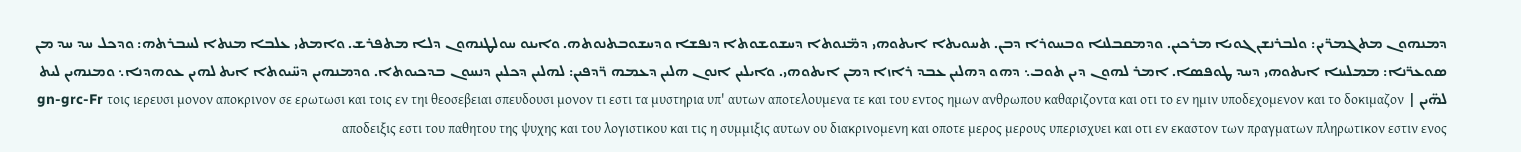ܕܡܢܗܘܢ ܡܬܓܡܪ̈ܝܢ: ܘܠܒܪܢܫܢ ܓܘܝܐ ܡܪܟܝܢ. ܘܕܡܩܒܠܢܐ ܘܒܚܘܪܐ ܕܒܢ. ܬܚܘܝܬܐ ܐܝܬܘܗܝ ܕܡ̈ܢܘܬܐ ܕܚܫܘܫܘܬܐ ܕܢܦܫܐ ܘܕܚܫܘܒܬܢܘܬܗ. ܘܐܝܢܘ ܚܘܠܛܢܗܘܢ ܕܠܐ ܡܬܦܪܫ. ܘܐܡܬܝ ܥܠܒܐ ܡܢܬܐ ܠܚܒܪܬܗ: ܘܕܟܠ ܚܕ ܚܕ ܡܢ ܣܘܥܪ̈ܢܐ: ܡܡܠܝܢܐ ܐܝܬܘܗܝ ܕܚܕ ܛܘܦܣܐ. ܐܡܪ ܠܗܘܢ ܕܝܢ ܬܘܒ܆ ܕܗܘ ܕܗܠܝܢ ܥܒܕ ܪܐܙܐ ܕܡܢ ܐܝܬܘܗܝ. ܘܐܝܠܝܢ ܐܢܘܢ ܗܠܝܢ ܕܥܡܗ ܪ̈ܕܦܝܢ: ܠܗܠܝܢ ܕܟܠܝܢ ܕܢܚܘܢ ܒܕܟܝܘܬܐ. ܘܕܡܢܗܝܢ ܕܚ̈ܝܘܬܐ ܐܝܬ ܠܗܝܢ ܥܘܗܕܢܐ܆ ܘܡܢܗܝܢ ܠܝܬ ܠܗ̈ܝܢ | gn-grc-Fr τοις ιερευσι μονον αποκρινον σε ερωτωσι και τοις εν τηι θεοσεβειαι σπευδουσι μονον τι εστι τα μυστηρια υπ' αυτων αποτελουμενα τε και του εντος ημων ανθρωπου καθαριζοντα και οτι το εν ημιν υποδεχομενον και το δοκιμαζον αποδειξις εστι του παθητου της ψυχης και του λογιστικου και τις η συμμιξις αυτων ου διακρινομενη και οποτε μερος μερους υπερισχυει και οτι εν εκαστον των πραγματων πληρωτικον εστιν ενος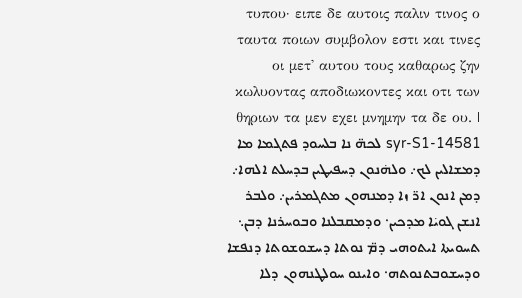τυπου· ειπε δε αυτοις παλιν τινος ο ταυτα ποιων συμβολον εστι και τινες οι μετ' αυτου τους καθαρως ζην κωλυοντας αποδιωκοντες και οτι των θηριων τα μεν εχει μνημην τα δε ου. | syr-S1-14581 ܠܟܗ̈ ܢܐ ܒܠܚܘܕ ܦܬܓܡܐ ܡܐ ܕܡܫܐܠܝܢ ܠܟ܇ ܘܠܗ݁ܢܘܢ ܕܚܦܝܛܝܢ ܒܕܚܠܬ ܐܠܗܐ܇ ܕܡܢ ܐܢܘܢ ܐܪ̈ ܙܐ ܕܡܢܗܘܢ ܡܬܓܡܪܝܢ܇ ܘܠܒܪ ܐܢܫܢ ܓܘܝ݁ܐ ܡܕܟܝܢ܁ ܘܕܡܩܒܠܢܐ ܘܒܘܚܪܢܐ ܕܒܢ܆ ܬܚܘܝܬܐ ܐܝܬܘܗܝ ܕܡ̈ ܢܘܬܐ ܕܚܫܘܫܘܬܐ ܕܢܦܫܐ ܘܕܚܫܘܒܬܢܘܬܗ܁ ܘܐܝܢܘ ܚܘܠܛܢܗܘܢ ܕܠܐ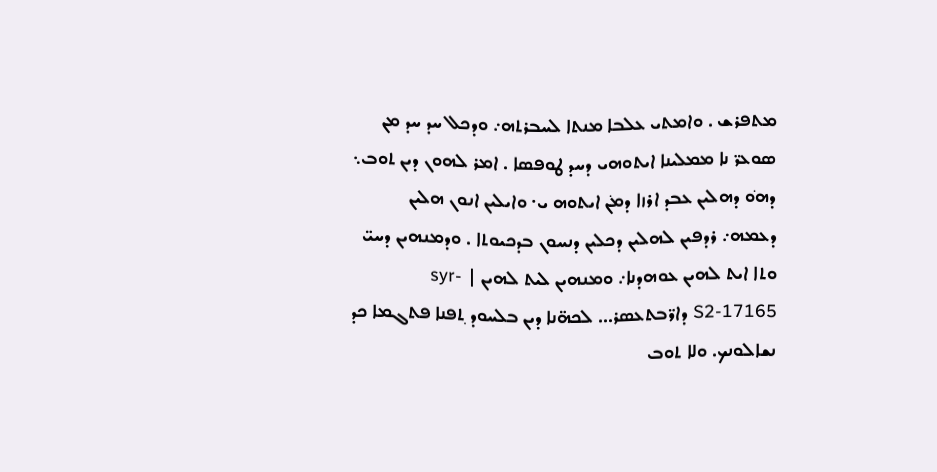ܡܬܦܪܫ . ܘܐܡܬܝ ܥܠܒܐ ܡܢܬܐ ܠܚܒܪܬܗ܇ ܘܕܟܠ ܚܕ ܚܕ ܡܢ ܣܘܥܪ̈ ܢܐ ܡܡܠܝܢܐ ܐܝܬܘܗܝ ܕܚܕ ܛܘܦܣܐ . ܐܡܪ ܠܗܘܢ ܕܝܢ ܬܘܒ܆ ܕܗ݁ܘ ܕܗܠܝܢ ܥܒܕ ܐܪܙܐ ܕܡ݁ܢ ܐܝܬܘܗ ܝ܁ ܘܐܝܠܝܢ ܐܢܘܢ ܗܠܝܢ ܕܥܡܗ܇ ܪܕܦܝܢ ܠܗܠܝܢ ܕܟܠܝܢ ܕܢܚܘܢ ܒܕܟܝܘܬܐ . ܘܕܡܢܗܝܢ ܕܚܝ̈ ܘܬܐ ܐܝܬ ܠܗܝܢ ܥܘܗܕܢܐ܇ ܘܡܢܗܝܢ ܠܝܬ ܠܗܝܢ | syr-S2-17165 ܕܐܪ̈ܒܬܥܣܪ... ܠܟܗ̈ܢܐ ܕܝܢ ܒܠܚܘܕ ܬ݂ܦܢܐ ܦܬܓܡܐ ܟܕ ܢܫܐܠܘܢܟ. ܘܠܐ ܬܘܒ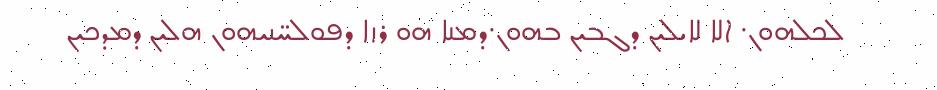ܠܟܠܗܘܢ܁ ܐܠܐ ܠܐܝܠܝܢ ܕܓܒܝܢ ܒܗܘܢ܁ܕܡܢܐ ܗܘ ܪܙܐ ܕܦܘܠܚ̈ܢܝܗܘܢ ܗܠܝܢ ܕܡܕܟܝܢ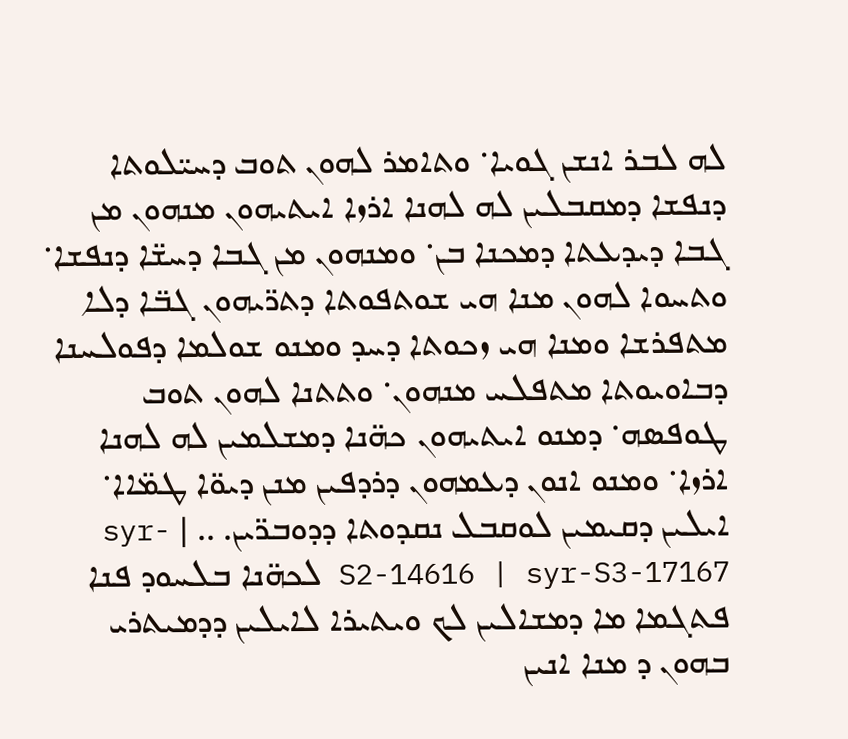ܠܗ ܠܒܪ ܐܢܫܢ ܓܘܝܐ܁ ܘܬܐܡܪ ܠܗܘܢ ܬܘܒ ܕܚܝ̈ܠܘܬܐ ܕܢܦܫܐ ܕܡܩܒܠܝܢ ܠܗ ܠܗܢܐ ܐܪܙܐ ܐܝܬܝܗܘܢ ܡܢܗܘܢ ܡܢ ܓܒܐ ܕܝܕܥܬܐ ܕܡܟܢܐ ܒܢ܁ ܘܡܢܗܘܢ ܡܢ ܓܒܐ ܕܚܫ̈ܐ ܕܢܦܫܐ܁ ܘܬܚܘܐ ܠܗܘܢ ܡܢܐ ܗܝ ܫܘܬܦܘܬܐ ܕܬܪ̈ܝܗܘܢ ܓܒ̈ܐ ܕܠܐ ܡܬܦܪܫܐ ܘܡܢܐ ܗܝ ܙܟܘܬܐ ܕܚܕ ܘܡܢܘ ܫܘܠܡܐ ܕܦܘܠܚܢܐ ܕܒܐܘܝܘܬܐ ܡܬܦܠܚ ܡܢܗܘܢ܁ ܘܬܬܢܐ ܠܗܘܢ ܬܘܒ ܛܘܦܣܗ܁ ܕܡܢܘ ܐܝܬܝܗܘܢ ܟܗ̈ܢܐ ܕܡܫܠܡܝܢ ܠܗ ܠܗܢܐ ܐܪܙܐ܁ ܘܡܢܘ ܐܢܘܢ ܕܥܡܗܘܢ ܕܪܕܦܝܢ ܡܢܢ ܕܝܘ̈ܐ ܛܡ̈ܐܐ܁ ܐܝܠܝܢ ܕܩܝܡܝܢ ܠܘܩܒܠ ܢܩܕܘܬܐ ܕܕܘܒܪ̈ܝܢ. .. | syr-S2-14616 | syr-S3-17167 ܠܟܗ̈ܢܐ ܒܠܚܘܕ ܦܢܐ ܦܬܓܡܐ ܡܐ ܕܡܫܐܠܝܢ ܠܟ ܘܝܬܝܪܐ ܠܐܝܠܝܢ ܕܕܡܝܬܪܝ ܒܗܘܢ ܕ ܡܢܐ ܐܢܝܢ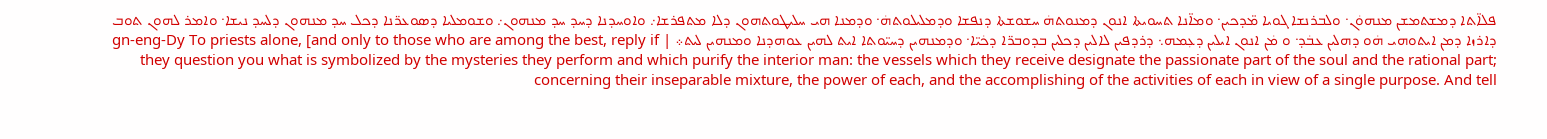ܦܠܐ̈ܬܐ ܕܡܫܬܡܫܢ ܡܢܗܘ݁ܢ܁ ܘܠܒܪܢܫܐ ܓܘܝܐ ܡ̈ܕܟܝܢ܁ ܘܡܐ̈ܢܐ ܬܚܘܝܬܐ ܐܢܘܢ ܕܡܢܘܬܗ݁ ܚܫܘܫܬܐ ܕܢܦܫܐ ܘܕܡܠܝܠܘܬܗ݁܁ ܘܕܡܢܐ ܗܝ ܚܠܝܛܘܬܗܘܢ ܕܠܐ ܡܬܦܪܫܐ܇ ܘܐܘܚܕܢܐ ܕܚܕ ܚܕ ܡܢܗܘܢ܇ ܘܫܘܡܠܝܐ ܕܣܘܥܪ̈ܢܐ ܕܟܠ ܚܕ ܡܢܗܘܢ ܕܠܚܕ ܢܝܫܐ܁ ܘܐܡܪ ܠܗܘܢ ܬܘܒ ܕܐܪܙܐ ܕܡܢ ܐܝܬܘܗܝ ܗ݁ܘ ܕܗܠܝܢ ܥܒ݁ܕ܁ ܘ ܡ݁ܢ ܐܢܘܢ ܐܝܠܝܢ ܕܥ݂ܡܗ܆ ܕܪܕܦܝܢ ܠܐܠܝܢ ܕܟܠܝܢ ܒܕܘܒܪ̈ܐ ܕܟ݁ܝ̈ܐ܁ ܘܕܡܢܗܝܢ ܕܚܝ̈ܘܬܐ ܐܝܬ ܠܗܝܢ ܥܘܗܕܢܐ ܘܡܢܗܝܢ ܠܝܬ܀ | gn-eng-Dy To priests alone, [and only to those who are among the best, reply if they question you what is symbolized by the mysteries they perform and which purify the interior man: the vessels which they receive designate the passionate part of the soul and the rational part; concerning their inseparable mixture, the power of each, and the accomplishing of the activities of each in view of a single purpose. And tell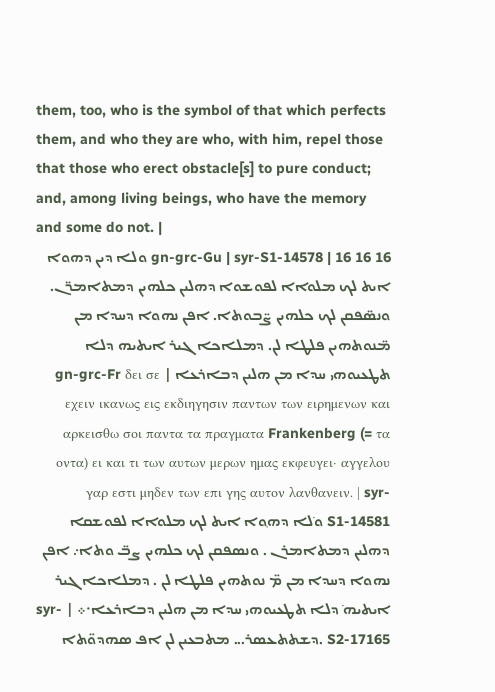them, too, who is the symbol of that which perfects them, and who they are who, with him, repel those that those who erect obstacle[s] to pure conduct; and, among living beings, who have the memory and some do not. |
16 16 16 | gn-grc-Gu | syr-S1-14578 ܘܠܐ ܕܝܢ ܕܗܘܐ ܐܝܬ ܠܟ ܡܠܘܐܐ ܠܦܘܫܘܐ ܕܗܠܝܢ ܟܠܗܝܢ ܕܡܬܐܡܪ̈ܢ. ܘܢܣ̈ܦܩܢ ܠܟ ܟܠܗܝܢ ܨ̈ܒܘܬܐ. ܐܦܢ ܢܗܘܐ ܕܚܕܐ ܡܢ ܡ̈ܢܘܬܗܝܢ ܦܠܛܐ ܠܢ. ܕܡܠܐܟܐ ܓܝܪ ܐܝܬܝܗ ܕܠܐ ܬܛܥܝܘܗܝ ܚܕܐ ܡܢ ܗܠܝܢ ܕܒܐܪܥܐ | gn-grc-Fr δει σε εχειν ικανως εις εκδιηγησιν παντων των ειρημενων και αρκεισθω σοι παντα τα πραγματα Frankenberg (= τα οντα) ει και τι των αυτων μερων ημας εκφευγει· αγγελου γαρ εστι μηδεν των επι γης αυτον λανθανειν. | syr-S1-14581 ܘ݁ܠܐ ܕܗ݂ܘܐ ܐܝܬ ܠܟ ܡܠܘܐܐ ܠܦܘܫܩܐ ܕܗܠܝܢ ܕܡܬܐܡܪܢ . ܘܢܣܦܩܢ ܠܟ ܟܠܗܝܢ ܨܒ̈ ܘܬܐ܇ ܐܦܢ ܢܗܘܐ ܕܚܕܐ ܡܢ ܡ̈ ܢܘܬܗܝܢ ܦܠܛܐ ܠܢ . ܕܡܠܐܟܐ ܓܝܪ ܐܝܬܝܗ݁ ܕܠܐ ܬܛܥܝܘܗܝ ܚܕܐ ܡܢ ܗܠܝܢ ܕܒܐܪܥܐ܁܀ | syr-S2-17165 .ܕܫܬܬܥܣܪ... ܡܬܒܥܝܢ ܠܢ ܐܦ ܣܗܕܘ̈ܬܐ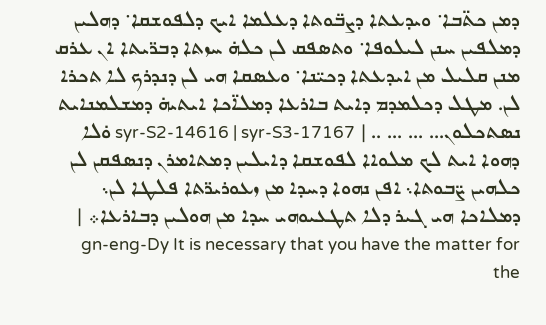ܕܡܢ ܟܬ̈ܒܐ܁ ܘܝܕܥܬܐ ܕܨܒ̈ܘܬܐ ܕܥܠܡܐ ܐܝܟ ܕܠܦܘܫܩܐ܁ ܕܗܠܝܢ ܕܡܠܦܝܢ ܚܢܢ ܠܝܠܘܦܐ܁ ܘܬܣܦܩ ܠܢ ܟܠܗ݁ ܚܙܬܐ ܕܒܪ̈ܝܬܐ ܐܢ ܥܪܩ ܡܢܢ ܩܠܝܠ ܡܢ ܐܝܕܥܬܐ ܕܟܝ̈ܢܐ܁ ܘܥܣܩܐ ܗܝ ܠܢ ܕܢܕܪܟ ܠܐ ܬܟܪܐ ܠܢ. ܡܛܠ ܕܟܠܡܕܡ ܕܐܝܬ ܒܐܪܥܐ ܕܡܠܐ̈ܟܐ ܐܝܬܝܗ݁ ܕܡܫܠܡܢܐܝܬ ܢܣܬܟܠܘܢ... ... ... .. | syr-S2-14616 | syr-S3-17167 ܘ݁ܠܐ ܕܗܘܐ ܐܝܬ ܠܟ ܡܠܘܐܐ ܠܦܘܫܩܐ ܕܐܝܠܝܢ ܕܡܬܐܡܪܢ ܕܢܣܦܩܢ ܠܢ ܟܠܗܝܢ ܨ̈ܒܘܬܐ܆ ܐܦܢ ܢܗܘܐ ܕܚܕܐ ܡܢ ܙܥܘܪܝܪ̈ܬܐ ܦܠܛܐ ܠܢ܆ ܕܡܠܐܟܐ ܗܝ ܓܝܪ ܕܠܐ ܬܛܥܝܘܗܝ ܚܕܐ ܡܢ ܗܘܠܝܢ ܕܒܐܪܥܐ܀ | gn-eng-Dy It is necessary that you have the matter for the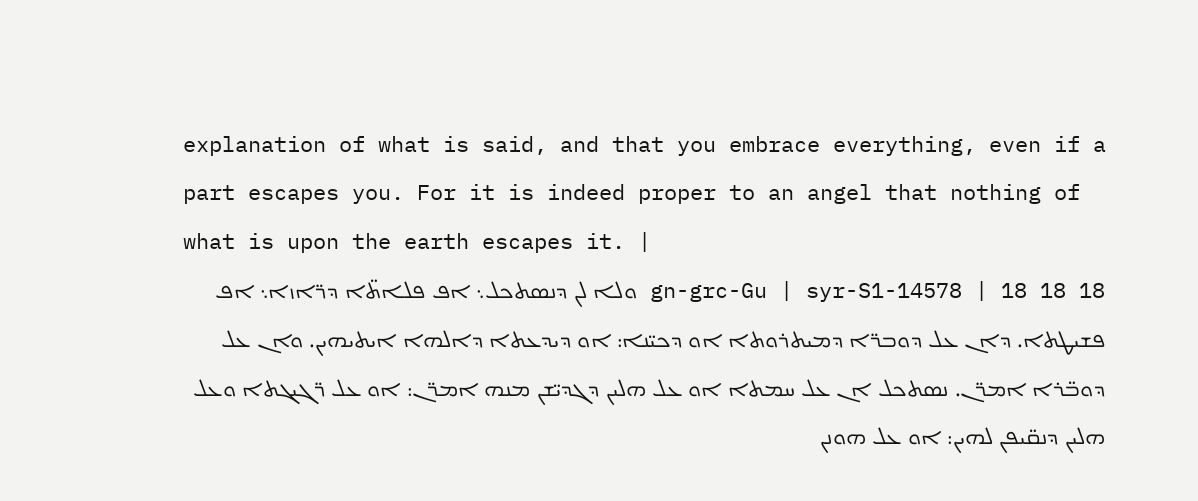explanation of what is said, and that you embrace everything, even if a part escapes you. For it is indeed proper to an angel that nothing of what is upon the earth escapes it. |
18 18 18 | gn-grc-Gu | syr-S1-14578 ܘܠܐ ܠܢ ܕܢܣܬܟܠ܆ ܐܦ ܦܠܐܬ̈ܐ ܕܪ̈ܐܙܐ܆ ܐܦ ܦܫܝܛܬܐ. ܕܐܢ ܥܠ ܕܘܒܪ̈ܐ ܕܡܝܬܪܘܬܐ ܐܘ ܕܟܝ̈ܢܐ: ܐܘ ܕܝܕܥܬܐ ܕܐܠܗܐ ܐܝܬܝܗܝܢ. ܘܐܢ ܥܠ ܕܘܒ̈ܪܐ ܐܡܪ̈ܢ. ܢܣܬܟܠ ܐܢ ܥܠ ܚܡܬܐ ܐܘ ܥܠ ܗܠܝܢ ܕܓܕܝ̈ܫܢ ܡܢܗ ܐܡܪ̈ܢ: ܐܘ ܥܠ ܪ̈ܓܝܓܬܐ ܘܥܠ ܗܠܝܢ ܕܢܩ̈ܝܦܢ ܠܗܝܢ: ܐܘ ܥܠ ܗܘܢܢ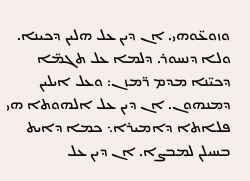ܘܙܘܥ̈ܘܗܝ. ܐܢ ܕܝܢ ܥܠ ܗܠܝܢ ܕܟܝܢܐ. ܘܠܐ ܕܢܚܘܪ. ܕܠܡܐ ܥܠ ܬܓܡ̈ܐ ܕܟܝ̈ܢܐ ܡܕܡ ܪ̈ܡܙܢ: ܘܥܠ ܐܝܠܝܢ ܕܡܢܗܘܢ. ܐܢ ܕܝܢ ܥܠ ܐܠܗܘܬܐ ܗܝ ܦܠܐܬܐ ܕܐܡܝܪܐ܆ ܟܡܐ ܕܐܝܬ ܒܚܝܠܢ ܠܡܒܨܐ. ܐܢ ܕܝܢ ܥܠ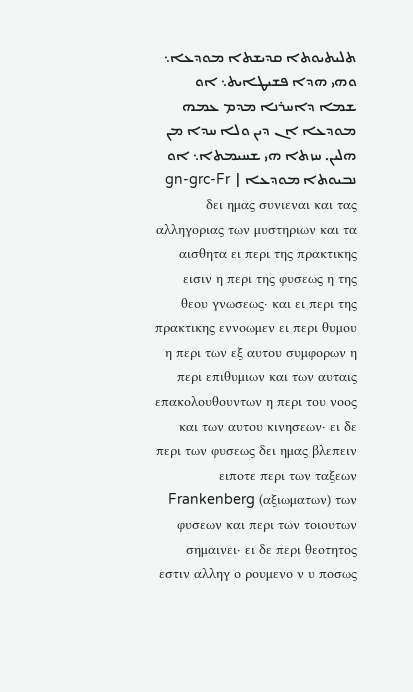ܬܠܝܬܝܘܬܐ ܩܕܝܫܬܐ ܡܘܕܥܐ܆ ܘܗܝ ܗܕܐ ܦܫܝܛܐܝܬ܆ ܐܘ ܫܡܐ ܕܐܚܪܢܐ ܡܕܡ ܥܡܗ ܡܘܕܥܐ ܐܢ ܕܝܢ ܘܠܐ ܚܕܐ ܡܢ ܗܠܝܢ. ܚܙܬܐ ܗܝ ܫܚܝܡܬܐ܆ ܐܘ ܢܒܝܘܬܐ ܡܘܕܥܐ | gn-grc-Fr δει ημας συνιεναι και τας αλληγοριας των μυστηριων και τα αισθητα ει περι της πρακτικης εισιν η περι της φυσεως η της θεου γνωσεως· και ει περι της πρακτικης εννοωμεν ει περι θυμου η περι των εξ αυτου συμφορων η περι επιθυμιων και των αυταις επακολουθουντων η περι του νοος και των αυτου κινησεων· ει δε περι των φυσεως δει ημας βλεπειν ειποτε περι των ταξεων Frankenberg (αξιωματων) των φυσεων και περι των τοιουτων σημαινει· ει δε περι θεοτητος εστιν αλληγ ο ρουμενο ν υ ποσως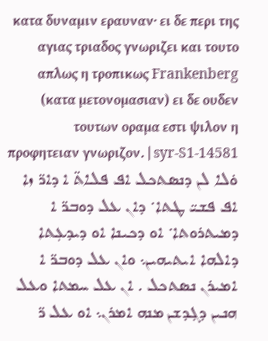κατα δυναμιν εραυναν· ει δε περι της αγιας τριαδος γνωριζει και τουτο απλως η τροπικως Frankenberg (κατα μετονομασιαν) ει δε ουδεν τουτων οραμα εστι ψιλον η προφητειαν γνωριζον. | syr-S1-14581 ܘ݁ܠܐ ܠܢ ܕܢܣܬܟܠ ܐܦ ܦܠܐܬ̈ ܐ ܕܐܪ̈ ܙܐ ܐܦ ܦܫܝ̈ ܛܬܐ܁ ܕܐܢ ܥܠ ܕܘܒܪ̈ ܐ ܕܡܝܬܪܘܬܐ܁ ܐܘ ܕܟܝܢܐ ܐܘ ܕܝܕܥ݂ܬܐ ܕܐܠܗܐ ܐܝܬܝܗܝܢ܆ ܘܐܢ ܥܠ ܕܘܒܪ̈ ܐ ܐܡܝܪܢ ܢܣܬܟܠ . ܐܢ ܥܠ ܚܡܬܐ ܘܥܠ ܗܢܝܢ ܕܓ݂ܕܫܢ ܡܢܗ ܐܡܪܢ܆ ܐܘ ܥܠ ܪ̈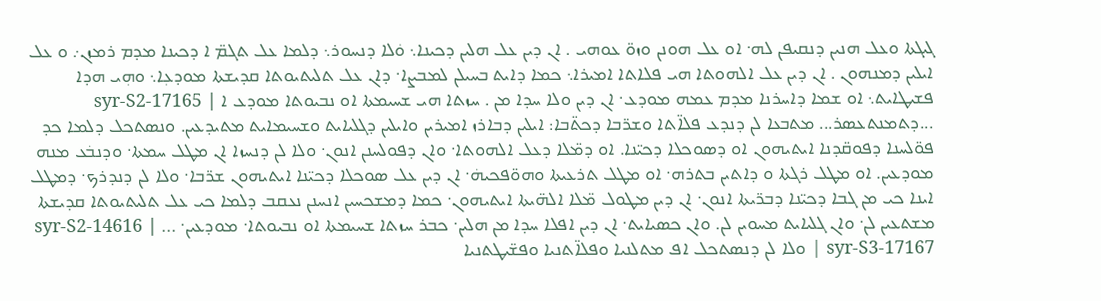ܓܝܓܬܐ ܘܥܠ ܗܢܝܢ ܕܢܩܝܦܢ ܠܗ܁ ܐܘ ܥܠ ܗܘܢܢ ܘܙܘ̈ ܥܘܗܝ . ܐܢ ܕܝܢ ܥܠ ܗܠܝܢ ܕܟܝܢܐ܆ ܘ݁ܠܐ ܕܢܚܘܪ܆ ܕܠܡܐ ܥܠ ܬܓܡ̈ ܐ ܕܟܝܢܐ ܡܕܡ ܪܡܙܢ܇ ܘ ܥܠ ܐܝܠܝܢ ܕܡܢܗܘܢ . ܐܢ ܕܝܢ ܥܠ ܐܠܗܘܬܐ ܗܝ ܦܠܐܬܐ ܐܡܝܪܐ܆ ܟܡܐ ܕܐܝܬ ܒܚܝܠܢ ܠܡܒܨܐ܁ ܕܐܢ ܥܠ ܬܠܝܬܝܘܬܐ ܩܕܝܫܬܐ ܡܘܕܥ݂ܐ܆ ܘܗ݂ܝ ܗܕܐ ܦܫܝܛܐܝܬ܆ ܐܘ ܫܡܐ ܕܐܚܪܢܐ ܡܕܡ ܥܡܗ ܡܘܕܥ܁ ܐܢ ܕܝܢ ܘܠܐ ܚܕܐ ܡܢ . ܚܙܬܐ ܗܝ ܫܚܝܡܬܐ ܐܘ ܢܒܝܘܬܐ ܡܘܕܥ ܐ | syr-S2-17165 ...ܕܬܡܢܬܥܣܪ... ܡܬܒܥܐ ܠܢ ܕܢܕܥ ܦܠܐ̈ܬܐ ܘܫܪ̈ܒܐ ܕܟܬ̈ܒܐ: ܐܝܠܝܢ ܕܒܐܪܙ ܐܡܝܪܝܢ ܘܐܝܠܝܢ ܕܓܠܝܐܝܬ ܘܫܚܝܡܐܝܬ ܡܬܝܕܥܝܢ. ܘܢܣܬܟܠ ܕܠܡܐ ܟܕ ܦܘ̈ܠܚܢܐ ܕܦܘܩ̈ܕܢܐ ܐܝܬܝܗܘܢ ܐܘ ܕܣܘܟܠܐ ܕܟܝ̈ܢܐ. ܐܘ ܕܡ̈ܠܐ ܕܥܠ ܐܠܗܘܬܐ܁ ܘܐܢ ܕܦܘܠܚܢܢ ܐܢܘܢ܁ ܘܠܐ ܠܢ ܕܢܚܙܐ ܐܢ ܡܛܠ ܚܡܬܐ܁ ܘܕܢܒ݁ܥ ܡܢܗ ܡܘܕܥܝܢ. ܐܘ ܡܛܠ ܪܓܬܐ ܘ ܕܐܬܝܢ ܒܬܪܗ܁ ܐܘ ܡܛܠ ܬܪܥܝܬܐ ܘܗܘ̈ܦܟܝܗ݁܁ ܐܢ ܕܝܢ ܥܠ ܣܘܟܠܐ ܕܟܝ̈ܢܐ ܐܝܬܝܗܘܢ ܫܪ̈ܒܐ܁ ܘܠܐ ܠܢ ܕܢܕܪܟ܁ ܕܡܛܠ ܐܝܢܐ ܟܝ ܡܢ ܓܒܐ ܕܟܝ̈ܢܐ ܕܒܪ̈ܝܬܐ ܐܢܘܢ܁ ܐܢ ܕܝܢ ܡܛܘܠ ܡ̈ܠܐ ܐܠܗ̈ܝܬܐ ܐܝܬܝܗܘܢ܁ ܟܡܐ ܕܡܫܟܚܝܢ ܐܢܚܢܢ ܢܥܩܒ ܕܠܡܐ ܟܝ ܥܠ ܬܠܝܬܝܘܬܐ ܩܕܝܫܬܐ ܡܫܬܥܝܢ ܠܢ܁ ܘܐܢ ܓܠܝܐܝܬ ܡܚܘܝܢ ܠܢ. ܘܐܢ ܟܣܝܐܝܬ܁ ܐܢ ܕܝܢ ܐܦܠܐ ܚܕܐ ܡܢ ܗܠܝܢ܁ ܟܒܪ ܚܙܬܐ ܫܚܝܡܬܐ ܐܘ ܢܒܝܘܬܐ܁ ܡܘܕܥܝܢ܁ ... | syr-S2-14616 | syr-S3-17167 ܘܠܐ ܠܢ ܕܢܣܬܟܠ ܐܦ ܡܬܠܢܝܐ ܘܦܠܐ̈ܬܢܝܐ ܘܦܫ̈ܝܛܬܢܝܐ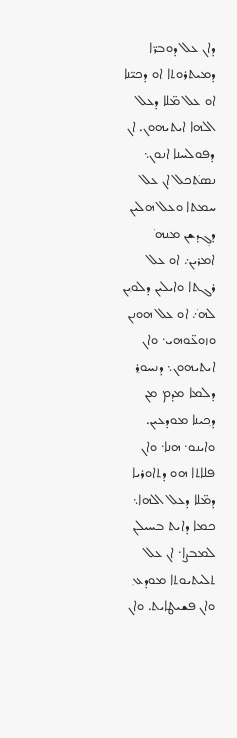ܕܐܢ ܥܠ ܕܘܒܪ̈ܐ ܕܡܝܬܪܘܬܐ ܐܘ ܕܟܝ̈ܢܐ ܐܘ ܥܠ ܡ̈ܠܐ ܕܥܠ ܐܠܗܐ ܐܝܬܝܗܘܢ. ܐܢ ܕܦܘܠܚܢܐ ܐܢܘܢ܆ ܢܣ݁ܬܟܠ ܐܢ ܥܠ ܚܡܬܐ ܘܥܠ ܗܠܝܢ ܕܓ݂ܕܫܢ ܡܢܗ݁ ܐܡܪܝܢ܇ ܐܘ ܥܠ ܪܓܬܐ ܘܐܝܠܝܢ ܕܠܘ݂ܝܢ ܠܗ݁܇ ܐܘ ܥܠ ܗܘܢܢ ܘܙܘܥ̈ܘܗܝ܁ ܘܐܢ ܐܝܬܝܗܘܢ܆ ܕܢܚܘܪ݂ ܕܠܡܐ ܡܕܡ ܡܢ ܕܟ݂ܝܢܐ ܡܘܕܥܝܢ. ܘܐܝܢܘ܁ ܗܢܐ܁ ܘܐܢ ܦܠܐܬܐ ܗܘ ܕܬܐܘܪܝܐ ܕܡ̈ܠܐ ܕܥܠ ܐܠܗܐ܆ ܟܡܐ ܕܐܝܬ ܒܚܝܠܢ ܠܡܒܨܐ܁ ܐܢ ܥܠ ܬܠܝܬܝܘܬܐ ܡܘܕܥ݂ ܘܐܢ ܦܫܝܛܐܝܬ. ܘܐܢ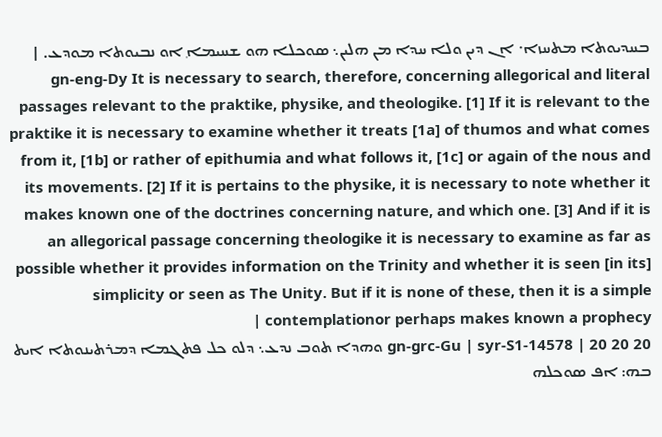ܒܚܕܝܘܬܐ ܡܬܚܙܐ܁ ܐܢ ܕܝܢ ܘܠܐ ܚܕܐ ܡܢ ܗܠܝܢ܆ ܣܘܟܠܐ ܗܘ ܫܚܝܡܐ݂ ܐܘ ܢܒܝܘܬܐ ܡܘܕܥ. | gn-eng-Dy It is necessary to search, therefore, concerning allegorical and literal passages relevant to the praktike, physike, and theologike. [1] If it is relevant to the praktike it is necessary to examine whether it treats [1a] of thumos and what comes from it, [1b] or rather of epithumia and what follows it, [1c] or again of the nous and its movements. [2] If it is pertains to the physike, it is necessary to note whether it makes known one of the doctrines concerning nature, and which one. [3] And if it is an allegorical passage concerning theologike it is necessary to examine as far as possible whether it provides information on the Trinity and whether it is seen [in its] simplicity or seen as The Unity. But if it is none of these, then it is a simple contemplationor perhaps makes known a prophecy |
20 20 20 | gn-grc-Gu | syr-S1-14578 ܘܗܕܐ ܬܘܒ ܢܕܥ܆ ܕܠܘ ܟܠ ܦܬܓܡܐ ܕܡܪܬܝܢܘܬܐ ܐܝܬ ܒܗ: ܐܦ ܣܘܟܠܗ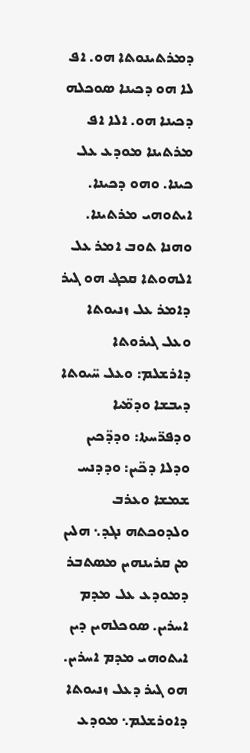ܕܡܪܬܝܢܘܬܐ ܗܘ. ܐܦ ܠܐ ܗܘ ܕܟܝܢܐ ܣܘܟܠܗ ܕܟܝܢܐ ܗܘ. ܐܠܐ ܐܦ ܡܪܬܝܢܐ ܡܘܕܥ ܥܠ ܟܝܢܐ. ܘܗܘ ܕܟܝܢܐ. ܐܝܬܘܗܝ ܡܪܬܝܢܐ. ܘܗܢܐ ܬܘܒ ܐܡܪ ܥܠ ܐܠܗܘܬܐ ܩܟܔ ܗܘ ܓܝܪ ܕܐܡܪ ܥܠ ܙܢܝܘܬܐ ܘܥܠ ܓܝܪܘܬܐ ܕܐܪܫܠܡ: ܘܥܠ ܚ̈ܝܘܬܐ ܕܝܒܫܐ ܘܕܡ̈ܝܐ ܘܕܦܪ̈ܚܬܐ: ܘܕܕ̈ܟܝܢ ܘܕܠܐ ܕܟ̈ܝܢ: ܘܕܕܢܚ ܫܡܫܐ ܘܥܪܒ ܘܠܕܘܟܬܗ ܢܓܕ܆ ܗܠܝܢ ܡܢ ܩܪܝܢܗܝܢ ܡܣܬܒܪ ܕܡܘܕܥ ܥܠ ܡܕܡ ܐܚܪܝܢ. ܣܘܟܠܗܝܢ ܕܝܢ ܐܝܬܘܗܝ ܡܕܡ ܐܚܪܝܢ. ܗܘ ܓܝܪ ܕܥܠ ܙܢܝܘܬܐ ܕܐܘܪܫܠܡ܆ ܡܘܕܥ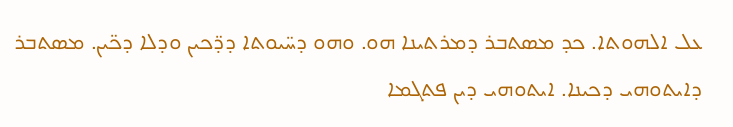ܥܠ ܐܠܗܘܬܐ. ܟܕ ܡܣܬܒܪ ܕܡܪܬܝܢܐ ܗܘ. ܘܗܘ ܕܚ̈ܝܘܬܐ ܕܕ̈ܟܝܢ ܘܕܠܐ ܕܟ̈ܝܢ. ܡܣܬܒܪ ܕܐܝܬܘܗܝ ܕܟܝܢܐ. ܐܝܬܘܗܝ ܕܝܢ ܦܬܓܡܐ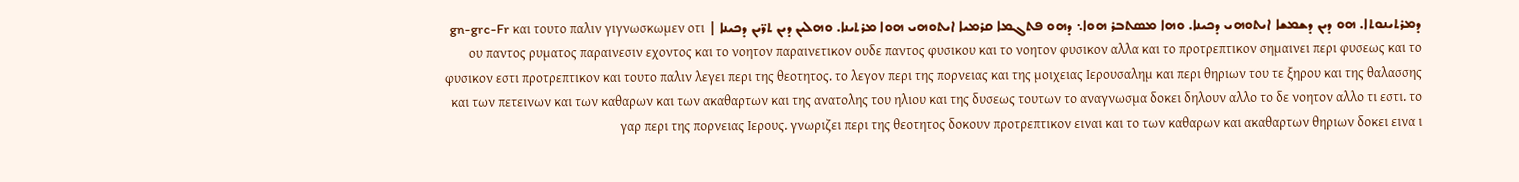ܕܡܪܬܝܢܘܬܐ. ܗܘ ܕܝܢ ܕܫܡܫܐ ܐܝܬܘܗܝ ܕܟܝܢܐ. ܘܗܐ ܡܣܬܒܪ ܗܘܐ܆ ܕܗܘ ܦܬܓܡܐ ܩܪܡܝܐ ܐܝܬܘܗܝ ܗܘܐ ܡܪܬܝܢܐ. ܘܗܠܝܢ ܕܝܢ ܬܪ̈ܝܢ ܕܟܝܢܐ | gn-grc-Fr και τουτο παλιν γιγνωσκωμεν οτι ου παντος ρυματος παραινεσιν εχοντος και το νοητον παραινετικον ουδε παντος φυσικου και το νοητον φυσικον αλλα και το προτρεπτικον σημαινει περι φυσεως και το φυσικον εστι προτρεπτικον και τουτο παλιν λεγει περι της θεοτητος. το λεγον περι της πορνειας και της μοιχειας Ιερουσαλημ και περι θηριων του τε ξηρου και της θαλασσης και των πετεινων και των καθαρων και των ακαθαρτων και της ανατολης του ηλιου και της δυσεως τουτων το αναγνωσμα δοκει δηλουν αλλο το δε νοητον αλλο τι εστι. το γαρ περι της πορνειας Ιερους. γνωριζει περι της θεοτητος δοκουν προτρεπτικον ειναι και το των καθαρων και ακαθαρτων θηριων δοκει εινα ι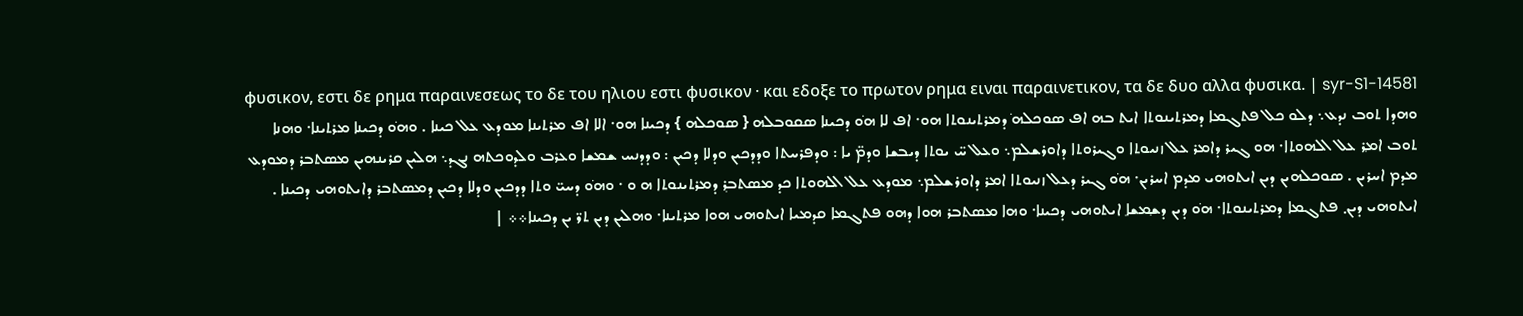φυσικον, εστι δε ρημα παραινεσεως το δε του ηλιου εστι φυσικον · και εδοξε το πρωτον ρημα ειναι παραινετικον, τα δε δυο αλλα φυσικα. | syr-S1-14581 ܘܗܕܐ ܬܘܒ ܢܕܥ܆ ܕܠܘ ܟܠ ܦܬܓܡܐ ܕܡܪܬܝܢܘܬܐ ܐܝܬ ܒܗ ܐܦ ܣܘܟܠܗ݁ ܕܡܪܬܝܢܘܬܐ ܗܘ܁ ܐܦ ܠܐ ܗ݁ܘ ܕܟܝܢܐ ܣܩܘܒܠܗ { ܣܘܟܠܗ } ܕܟܝܢܐ ܗܘ܁ ܐܠܐ ܐܦ ܡܪܬܝܢܐ ܡܘܕܥ ܥܠ ܟܝܢܐ . ܘܗ݁ܘ ܕܟܝܢܐ ܡܪܬܝܢܐ܁ ܘܗܢܐ ܬܘܒ ܐܡ݂ܪ ܥܠ ܐܠܗܘܬܐ܁ ܗܘ ܓܝܪ ܕܐܡܪ ܥܠ ܙܢܝܘܬܐ ܘܓܝܪܘܬܐ ܕܐܘܪܫܠܡ܆ ܘܥܠ ܚ̈ ܝܘܬܐ ܕܝܒܫܐ ܘܕܡ̈ ܝܐ : ܘܕܦܪܚܬܐ ܘܕܕܟܝܢ ܘܕܠܐ ܕܟܝܢ : ܘܕܕܢܚ ܫܡܫܐ ܘܥܪܒ ܘܠܕܘܟܬܗ ܢܓܕ܆ ܗܠܝܢ ܩܪܝܢܗܝܢ ܡܣܬܒܪ ܕܡܘܕܥ ܡܕܡ ܐܚܪܝܢ . ܣܘܟܠܗܝܢ ܕܝܢ ܐܝܬܘܗܝ ܡܕܡ ܐܚܪܝܢ܁ ܗ݁ܘ ܓܝܪ ܕܥܠ ܙܢܝܘܬܐ ܐܡܪ ܕܐܘܪܫܠܡ܆ ܡܘܕܥ ܥܠ ܐܠܗܘܬܐ ܟܕ ܡܣܬܒܪ݂ ܕܡܪܬܝܢܘܬܐ ܗ ܘ ܁ ܘܗ݁ܘ ܕܚܝ̈ ܘܬܐ ܕܕܟܝܢ ܘܕܠܐ ܕܟܝܢ ܕܡܣܬܒܪ ܕܐܝܬܘܗܝ ܕܟܝܢܐ . ܐܝܬܘܗܝ ܕܝܢ܂ ܦܬܓܡܐ ܕܡܪܬܝܢܘܬܐ܁ ܗ݁ܘ ܕܝܢ ܕܫ݂ܡܫܐ݂ ܐܝܬܘܗܝ ܕܟܝܢܐ܁ ܘܗܐ ܡܣܬܒܪ ܗܘܐ ܕܗܘ ܦܬܓܡܐ ܩܕܡܝܐ ܐܝܬܘܗܝ ܗܘܐ ܡܪܬܝܢܐ܁ ܘܗܠܝܢ ܕܝܢ ܬܪ̈ ܝܢ ܕܟܝܢܐ܀܀ |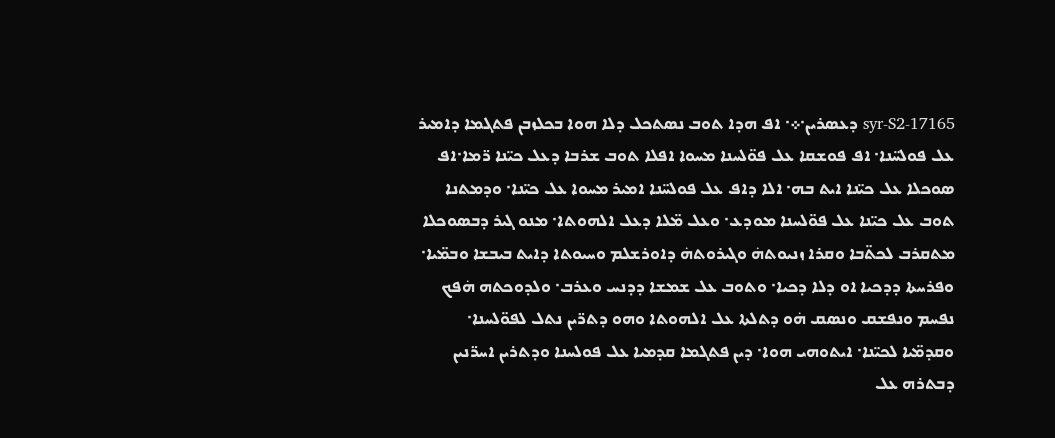syr-S2-17165 ܕܥܣܪܝܢ܁܀܁ ܐܦ ܗܕܐ ܬܘܒ ܢܣܬܟܠ ܕܠܐ ܗܘܐ ܒܟܠܙܒܢ ܦܬܓܡܐ ܕܐܡܝܪ ܥܠ ܦܘܠܚ̈ܢܐ܁ ܐܦ ܦܘܫܩܐ ܥܠ ܦܘ̈ܠܚܢܐ ܡܚܘܐ ܐܦܠܐ ܬܘܒ ܫܪܒܐ ܕܥܠ ܟܝ̈ܢܐ ܪ̈ܡܐ܁ܐܦ ܣܘܟܠܐ ܥܠ ܟܝ̈ܢܐ ܐܝܬ ܒܗ܁ ܐܠܐ ܕܐܦ ܥܠ ܦܘܠܚ̈ܢܐ ܐܡܝܪ ܡܚܘܐ ܥܠ ܟܝ̈ܢܐ܁ ܘܕܡܬܢܐ ܬܘܒ ܥܠ ܟܝ̈ܢܐ ܥܠ ܦܘ̈ܠܚܢܐ ܡܘܕܥ܁ ܘܥܠ ܡ̈ܠܐ ܕܥܠ ܐܠܗܘܬܐ܁ ܡܢܘ ܓܝܪ ܕܒܣܘܟܠܐ ܡܬܩܪܒ ܠܟܬ̈ܒܐ ܘܩܪܐ ܙܢܝܘܬܗ݁ ܘܓܝܪܘܬܗ݁ ܕܐܘܪܫܠܡ ܘܚܝܘܬܐ ܕܐܝܬ ܒܝܒܫܐ ܘܒܡ̈ܝܐ܁ ܘܦܪܚܬܐ ܕܕܟܝܐ ܐܘ ܕܠܐ ܕܟܝܐ܁ ܘܬܘܒ ܥܠ ܫܡܫܐ ܕܕܢܚ ܘܥܪܒ܁ ܘܠܕܘܟܬܗ ܗ݁ܦܟ ܢܦܚܡ ܘܢܦܫܩ ܘܢܣܩ ܗ݁ܘ ܕܬܠܬܐ ܥܠ ܐܠܗܘܬܐ ܘܗܘ ܕܬܪ̈ܝܢ ܢܬܠ ܠܦܘ̈ܠܚܢܐ܁ ܘܩܕܡ̈ܝܐ ܠܟܝ̈ܢܐ܁ ܐܝܬܘܗܝ ܗܘܐ܁ ܕܝܢ ܦܬܓܡܐ ܩܕܡܝܐ ܥܠ ܦܘܠܚܢܐ ܘܕܬܪܝܢ ܐܚܪ̈ܢܝܢ ܕܒܬܪܗ ܥܠ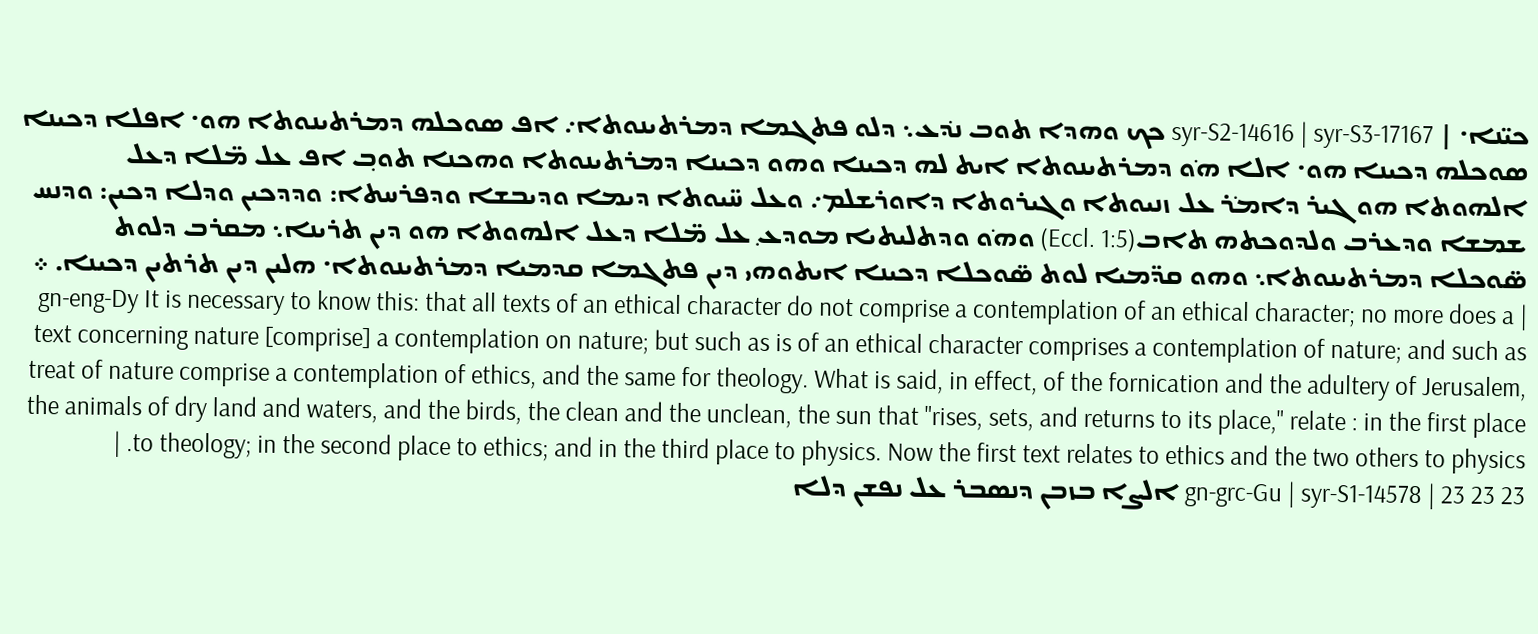ܟܝ̈ܢܐ܁ | syr-S2-14616 | syr-S3-17167 ܟܟ ܘܗܕܐ ܬܘܒ ܢܕ݁ܥ܆ ܕܠܘ ܦܬܓܡܐ ܕܡܪܬܝܢܘܬܐ܇ ܐܦ ܣܘܟܠܗ ܕܡܪܬܝܢܘܬܐ ܗܘ܁ ܐܦܠܐ ܕܟܝܢܐ ܣܘܟܠܗ ܕܟܝܢܐ ܗܘ܁ ܐܠܐ ܗ݁ܘ ܕܡܪܬܝܢܘܬܐ ܐܝܬ ܠܗ ܕܟܝܢܐ ܘܗܘ ܕܟܝܢܐ ܕܡܪܬܝܢܘܬܐ ܘܗܟܢܐ ܬܘܒ݂ ܐܦ ܥܠ ܡ̈ܠܐ ܕܥܠ ܐܠܗܘܬܐ ܗܘ ܓܝܪ ܕܐܡ݁ܪ ܥܠ ܙܢܝܘܬܐ ܘܓܝܪܘܬܐ ܕܐܘܪܫܠܡ܇ ܘܥܠ ܚ̈ܝܘܬܐ ܕܝܡܐ ܘܕܝܒܫܐ ܘܕܦܪܚܬܐ: ܘܕܕܟܝܢ ܘܕܠܐ ܕܟܝܢ: ܘܕܢܚ ܫܡܫܐ ܘܕܥܪܒ ܘܠܕܘܟܬܗ ܬܐܒ(Eccl. 1:5) ܘܗ݁ܘ ܘܕܬܠܝܬܝܐ ܡܘܕܥ݂ ܥܠ ܡ̈ܠܐ ܕܥܠ ܐܠܗܘܬܐ ܗܘ ܕܝܢ ܬܪܝܢܐ܆ ܡܩܪܒ ܕܠܘܬ ܣ̈ܘܟܠܐ ܕܡܪܬܝܢܘܬܐ܆ ܘܗܘ ܩܕ̈ܡܝܐ ܠܘܬ ܣ̈ܘܟܠܐ ܕܟܝܢܐ ܐܝܬܘܗܝ ܕܝܢ ܦܬܓܡܐ ܩܕܡܝܐ ܕܡܪܬܝܢܘܬܐ܁ ܗܠܝܢ ܕܝܢ ܬܪܬܝܢ ܕܟܝܢܐ. ܀ | gn-eng-Dy It is necessary to know this: that all texts of an ethical character do not comprise a contemplation of an ethical character; no more does a text concerning nature [comprise] a contemplation on nature; but such as is of an ethical character comprises a contemplation of nature; and such as treat of nature comprise a contemplation of ethics, and the same for theology. What is said, in effect, of the fornication and the adultery of Jerusalem, the animals of dry land and waters, and the birds, the clean and the unclean, the sun that "rises, sets, and returns to its place," relate : in the first place to theology; in the second place to ethics; and in the third place to physics. Now the first text relates to ethics and the two others to physics. |
23 23 23 | gn-grc-Gu | syr-S1-14578 ܐܠܨܐ ܒܙܒܢ ܕܢܣܒܪ ܥܠ ܢܦܫܢ ܕܠܐ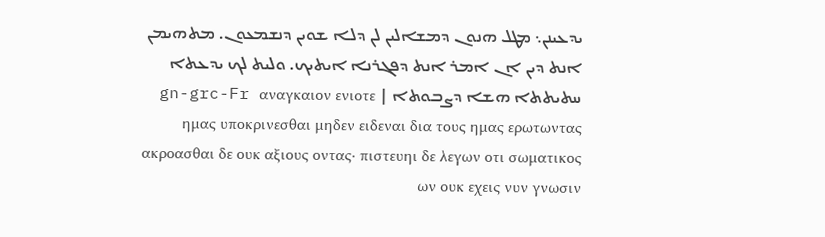ܝܕܥܝܢܢ܆ ܡܛܠ ܗܢܘܢ ܕܡܫܐܠܝܢ ܠܢ ܕܠܐ ܫܘܝܢ ܕܢܫܡܥܘܢ. ܡܬܗܝܡܢ ܐܢܬ ܕܝܢ ܐܢ ܐܡܪ ܐܢܬ ܕܦܓܪܢܐ ܐܝܬܝܟ. ܘܠܝܬ ܠܟ ܝܕܥܬܐ ܚܬܝܬܬܐ ܗܫܐ ܕܨܒܘܬܐ | gn-grc-Fr αναγκαιον ενιοτε ημας υποκρινεσθαι μηδεν ειδεναι δια τους ημας ερωτωντας ακροασθαι δε ουκ αξιους οντας· πιστευηι δε λεγων οτι σωματικος ων ουκ εχεις νυν γνωσιν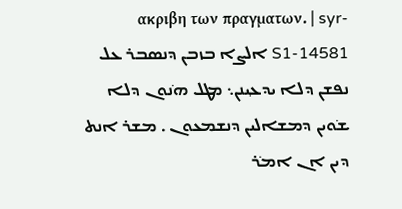ακριβη των πραγματων. | syr-S1-14581 ܐܠܨܐ ܒܙܒܢ ܕܢܣܒܪ ܥܠ ܢܦܫܢ ܕܠܐ ܝܕܥ݂ܝܢܢ܆ ܡܛܠ ܗ݁ܢܘܢ ܕܠܐ ܫ݁ܘܝܢ ܕܡܫܐܠܝܢ ܕܢܫܡܥܘܢ . ܡܫܪ ܐܢܬ ܕܝܢ ܐܢ ܐܡ݁ܪ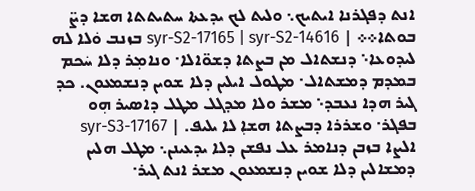ܐܢܬ ܕܦܓܪܢܐ ܐܝܬܝܟ܆ ܘܠܝܬ ܠܟ ܝܕܥܬܐ ܚܬܝܬܬܐ ܗܫܐ ܕܨ̈ ܒܘܬܐ܀܀ | syr-S2-17165 | syr-S2-14616 ܒܙܢܒ ܘ݁ܠܐ ܠܗ ܠܝܕܘܥܐ܈ ܕܢܫܬܐܠ ܡܢ ܒܨܬܐ ܕܫܘ̈ܐܠܐ܁ ܘܢܐܡ݂ܪ ܕܠܐ ܚ݁ܟܡ ܒܡܕܡ ܕܡܫܬܐܠ܁ ܡܛܘܠ ܐܝܠܝܢ ܕܠܐ ܫܘܝܢ ܕܢܫܡܥܘܢ. ܟܕ ܓܝܪ ܗܕܐ ܢܥܒܕ܈ ܡܫܪ ܘܠܐ ܡܕܓܠ ܡܛܠ ܕܐܣܝܪ ܗ݂ܘ ܒܦܓܪ܁ ܘܫܪܪܐ ܕܒܨܬܐ ܗܫܐ݂ ܠܐ ܝܠܝܦ. | syr-S3-17167 ܐܠܨܐ ܒܙܒܢ ܕܢܐܡܪ ܥܠ ܢܦܫܢ ܕܠܐ ܝܕܥܝܢܢ܆ ܡܛܠ ܗܠܝܢ ܕܡܫܐܠܝܢ ܕܠܐ ܫܘܝܢ ܕܢܫܡܥܘܢ ܡܫܪ ܐܢܬ ܓܝܪ܁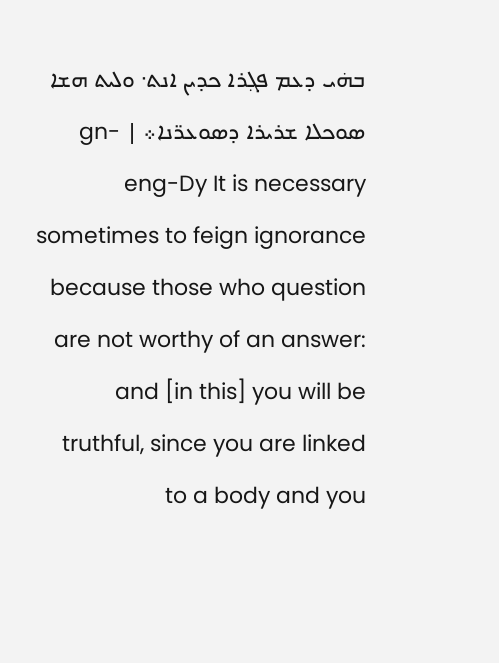ܒܗ݁ܝ ܕܥܡ ܦܓ݂ܪܐ ܟܕܝܢ ܐܢܬ܁ ܘܠܝܬ ܗܫܐ ܣܘܟܠܐ ܫܪܝܪܐ ܕܣܘܥܪ̈ܢܐ܀ | gn-eng-Dy It is necessary sometimes to feign ignorance because those who question are not worthy of an answer: and [in this] you will be truthful, since you are linked to a body and you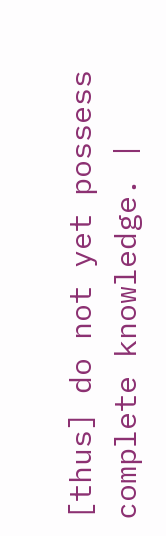[thus] do not yet possess complete knowledge. |